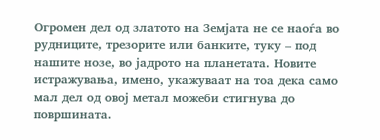Огромен дел од златото на Земјата не се наоѓа во рудниците, трезорите или банките, туку – под нашите нозе, во јадрото на планетата. Новите истражувања, имено, укажуваат на тоа дека само мал дел од овој метал можеби стигнува до површината.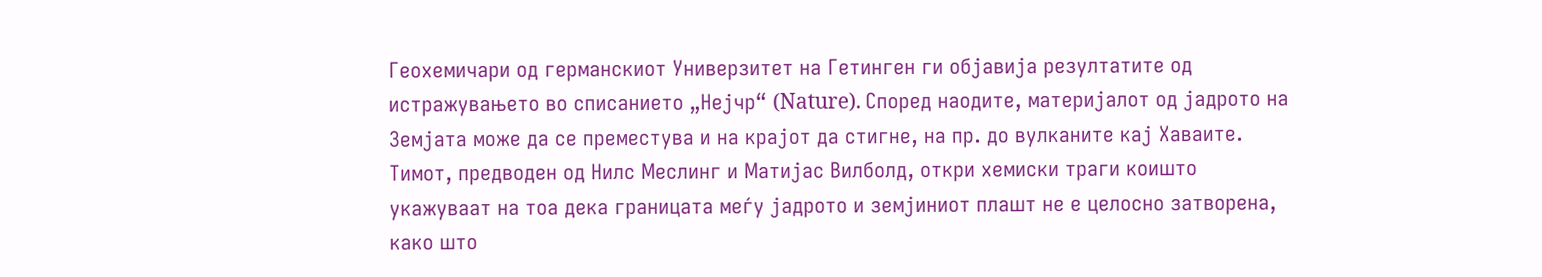Геохемичари од германскиот Универзитет на Гетинген ги објавија резултатите од истражувањето во списанието „Нејчр“ (Nature). Според наодите, материјалот од јадрото на Земјата може да се преместува и на крајот да стигне, на пр. до вулканите кај Хаваите. Тимот, предводен од Нилс Меслинг и Матијас Вилболд, откри хемиски траги коишто укажуваат на тоа дека границата меѓу јадрото и земјиниот плашт не е целосно затворена, како што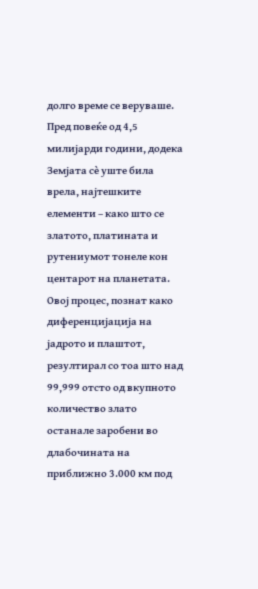долго време се веруваше. Пред повеќе од 4,5 милијарди години, додека Земјата сè уште била врела, најтешките елементи – како што се златото, платината и рутениумот тонеле кон центарот на планетата. Овој процес, познат како диференцијација на јадрото и плаштот, резултирал со тоа што над 99,999 отсто од вкупното количество злато останале заробени во длабочината на приближно 3.000 км под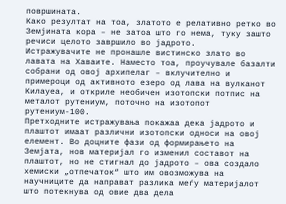површината.
Како резултат на тоа, златото е релативно ретко во Земјината кора – не затоа што го нема, туку зашто речиси целото завршило во јадрото.
Истражувачите не пронашле вистинско злато во лавата на Хаваите. Наместо тоа, проучувале базалти собрани од овој архипелаг – вклучително и примероци од активното езеро од лава на вулканот Килауеа, и откриле необичен изотопски потпис на металот рутениум, поточно на изотопот рутениум-100.
Претходните истражувања покажаа дека јадрото и плаштот имаат различни изотопски односи на овој елемент. Во доцните фази од формирањето на Земјата, нов материјал го изменил составот на плаштот, но не стигнал до јадрото – ова создало хемиски „отпечаток“ што им овозможува на научниците да направат разлика меѓу материјалот што потекнува од овие два дела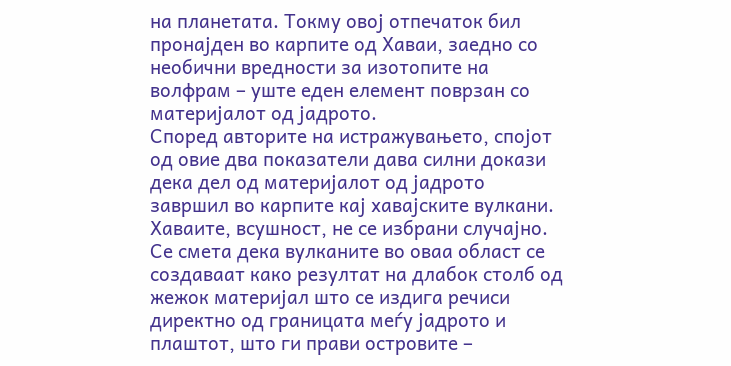на планетата. Токму овој отпечаток бил пронајден во карпите од Хаваи, заедно со необични вредности за изотопите на волфрам – уште еден елемент поврзан со материјалот од јадрото.
Според авторите на истражувањето, спојот од овие два показатели дава силни докази дека дел од материјалот од јадрото завршил во карпите кај хавајските вулкани.
Хаваите, всушност, не се избрани случајно. Се смета дека вулканите во оваа област се создаваат како резултат на длабок столб од жежок материјал што се издига речиси директно од границата меѓу јадрото и плаштот, што ги прави островите –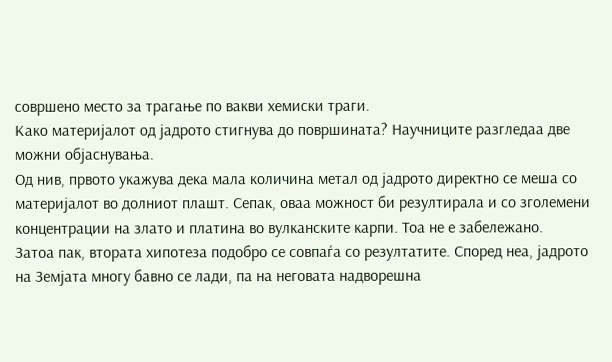совршено место за трагање по вакви хемиски траги.
Како материјалот од јадрото стигнува до површината? Научниците разгледаа две можни објаснувања.
Од нив, првото укажува дека мала количина метал од јадрото директно се меша со материјалот во долниот плашт. Сепак, оваа можност би резултирала и со зголемени концентрации на злато и платина во вулканските карпи. Тоа не е забележано.
Затоа пак, втората хипотеза подобро се совпаѓа со резултатите. Според неа, јадрото на Земјата многу бавно се лади, па на неговата надворешна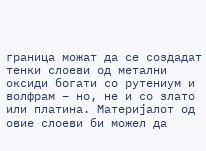граница можат да се создадат тенки слоеви од метални оксиди богати со рутениум и волфрам – но, не и со злато или платина. Материјалот од овие слоеви би можел да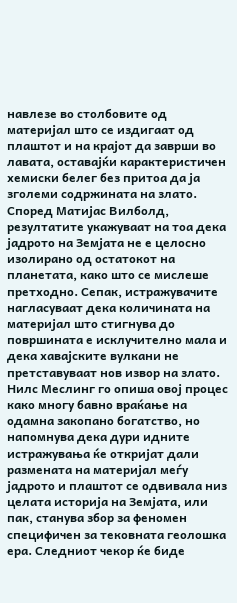навлезе во столбовите од материјал што се издигаат од плаштот и на крајот да заврши во лавата, оставајќи карактеристичен хемиски белег без притоа да ја зголеми содржината на злато.
Според Матијас Вилболд, резултатите укажуваат на тоа дека јадрото на Земјата не е целосно изолирано од остатокот на планетата, како што се мислеше претходно. Сепак, истражувачите нагласуваат дека количината на материјал што стигнува до површината е исклучително мала и дека хавајските вулкани не претставуваат нов извор на злато.
Нилс Меслинг го опиша овој процес како многу бавно враќање на одамна закопано богатство, но напомнува дека дури идните истражувања ќе откријат дали размената на материјал меѓу јадрото и плаштот се одвивала низ целата историја на Земјата, или пак, станува збор за феномен специфичен за тековната геолошка ера. Следниот чекор ќе биде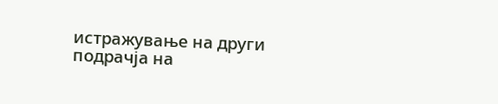истражување на други подрачја на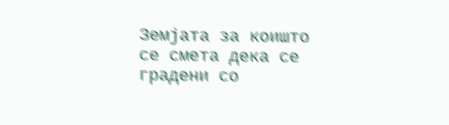Земјата за коишто се смета дека се градени со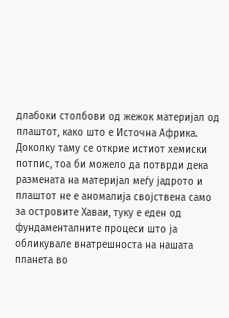длабоки столбови од жежок материјал од плаштот, како што е Источна Африка. Доколку таму се открие истиот хемиски потпис, тоа би можело да потврди дека размената на материјал меѓу јадрото и плаштот не е аномалија својствена само за островите Хаваи, туку е еден од фундаменталните процеси што ја обликувале внатрешноста на нашата планета во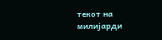текот на милијарди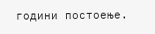години постоење.